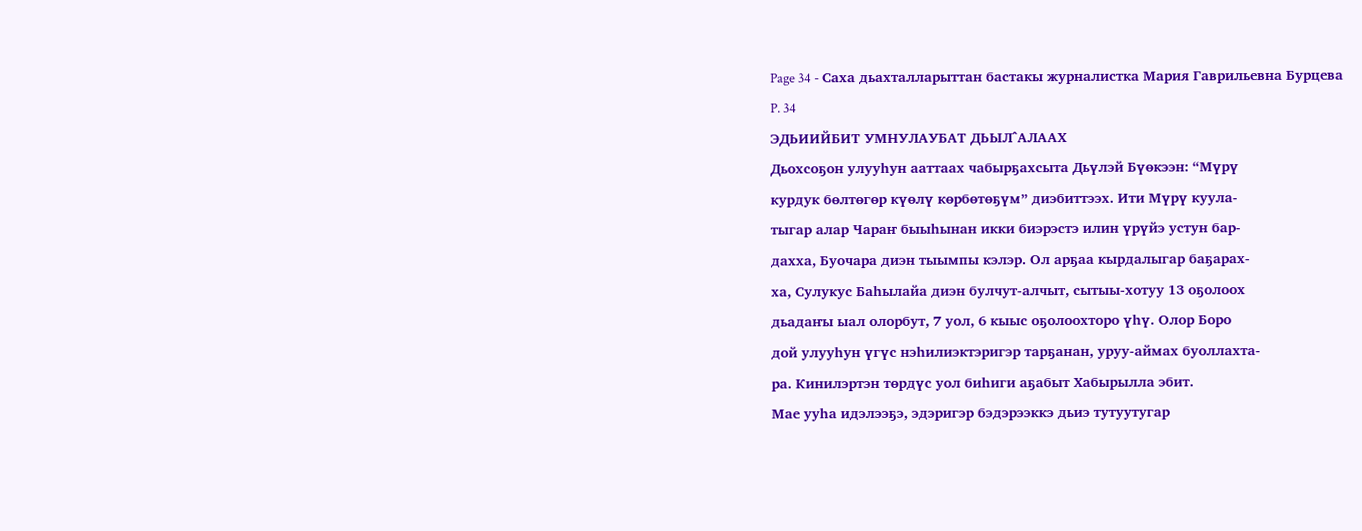Page 34 - Саха дьахталларыттан бастакы журналистка Мария Гаврильевна Бурцева
P. 34
ЭДЬИИЙБИТ УМНУЛАУБАТ ДЬЫЛ^АЛААХ
Дьохсоҕон улууһун ааттаах чабырҕахсыта Дьүлэй Бүөкээн: “Мүрү
курдук бөлтөгөр күөлү көрбөтөҕүм” диэбиттээх. Ити Мүрү куула-
тыгар алар Чараҥ быыһынан икки биэрэстэ илин үрүйэ устун бар-
дахха, Буочара диэн тыымпы кэлэр. Ол арҕаа кырдалыгар баҕарах-
ха, Сулукус Баһылайа диэн булчут-алчыт, сытыы-хотуу 13 оҕолоох
дьадаҥы ыал олорбут, 7 уол, 6 кыыс оҕолоохторо үһү. Олор Боро
дой улууһун үгүс нэһилиэктэригэр тарҕанан, уруу-аймах буоллахта-
ра. Кинилэртэн төрдүс уол биһиги аҕабыт Хабырылла эбит.
Мае ууһа идэлээҕэ, эдэригэр бэдэрээккэ дьиэ тутуутугар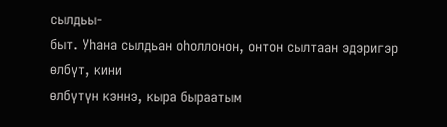сылдьы-
быт. Уһана сылдьан оһоллонон, онтон сылтаан эдэригэр өлбүт, кини
өлбүтүн кэннэ, кыра быраатым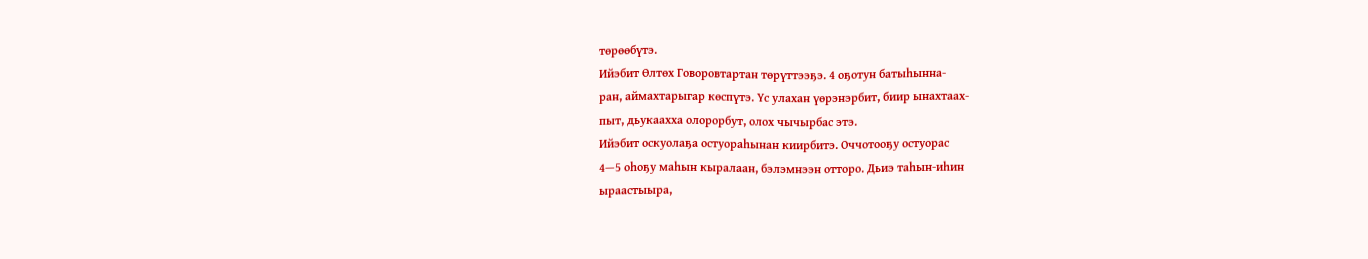төрөөбүтэ.
Ийэбит Өлтөх Говоровтартан төрүттээҕэ. 4 оҕотун батыһынна-
ран, аймахтарыгар көспүтэ. Үс улахан үөрэнэрбит, биир ынахтаах-
пыт, дьукаахха олорорбут, олох чычырбас этэ.
Ийэбит оскуолаҕа остуораһынан киирбитэ. Оччотооҕу остуорас
4—5 оһоҕу маһын кыралаан, бэлэмнээн отторо. Дьиэ таһын-иһин
ыраастыыра,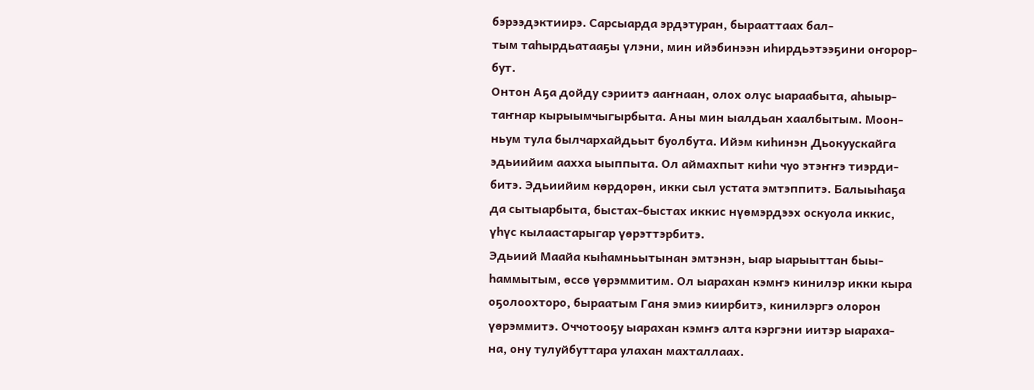бэрээдэктиирэ. Сарсыарда эрдэтуран, бырааттаах бал-
тым таһырдьатааҕы үлэни, мин ийэбинээн иһирдьэтээҕини оҥорор-
бут.
Онтон Аҕа дойду сэриитэ ааҥнаан, олох олус ыараабыта, аһыыр-
таҥнар кырыымчыгырбыта. Аны мин ыалдьан хаалбытым. Моон-
ньум тула былчархайдьыт буолбута. Ийэм киһинэн Дьокуускайга
эдьиийим аахха ыыппыта. Ол аймахпыт киһи чуо этэҥҥэ тиэрди-
битэ. Эдьиийим көрдорөн, икки сыл устата эмтэппитэ. Балыыһаҕа
да сытыарбыта, быстах-быстах иккис нүөмэрдээх оскуола иккис,
үһүс кылаастарыгар үөрэттэрбитэ.
Эдьиий Маайа кыһамньытынан эмтэнэн, ыар ыарыыттан быы-
һаммытым, өссө үөрэммитим. Ол ыарахан кэмҥэ кинилэр икки кыра
оҕолоохторо, быраатым Ганя эмиэ киирбитэ, кинилэргэ олорон
үөрэммитэ. Оччотооҕу ыарахан кэмҥэ алта кэргэни иитэр ыараха-
на, ону тулуйбуттара улахан махталлаах.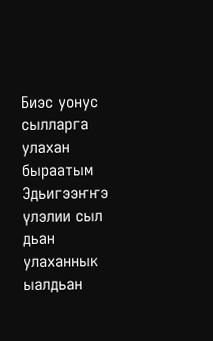Биэс уонус сылларга улахан быраатым Эдьигээҥҥэ үлэлии сыл
дьан улаханнык ыалдьан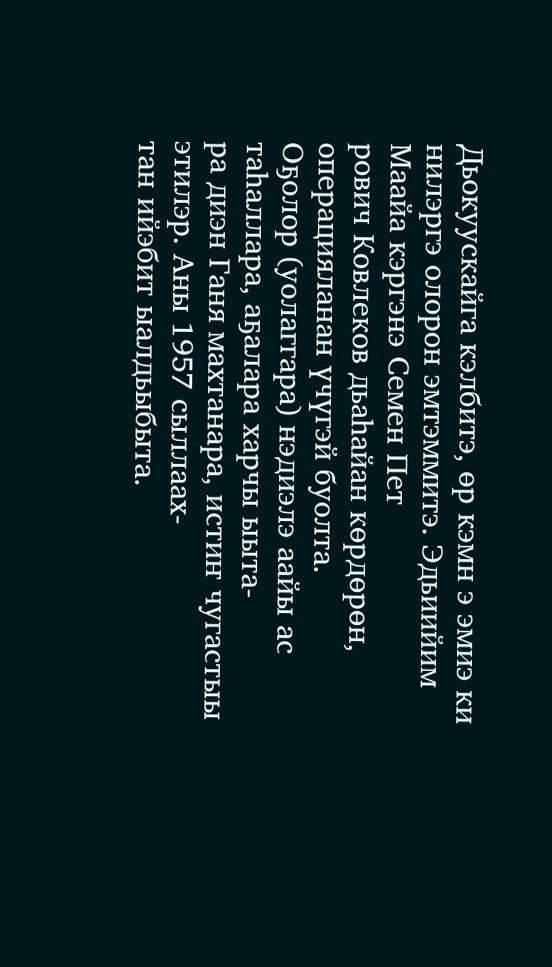Дьокуускайга кэлбитэ, өр кэмн э эмиэ ки
нилэргэ олорон эмтэммитэ. Эдьиийим Маайа кэргэнэ Семен Пет
рович Ковлеков дьаһайан көрдөрөн, операцияланан үчүгэй буолта.
Оҕолор (уолаггара) нэдиэлэ аайы ас таһаллара, аҕалара харчы ыыта-
ра диэн Ганя махтанара, истиҥ чугастыы этилэр. Аны 1957 сыллаах-
тан ийэбит ыалдьыбыта.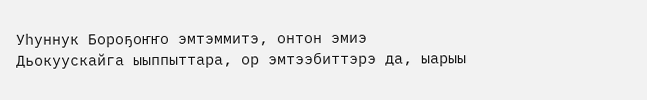Уһуннук Бороҕоҥҥо эмтэммитэ, онтон эмиэ
Дьокуускайга ыыппыттара, ор эмтээбиттэрэ да, ыарыы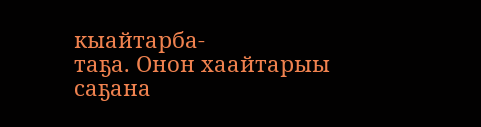кыайтарба-
таҕа. Онон хаайтарыы саҕана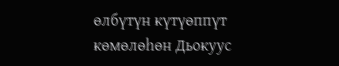өлбүтүн күтүөппүт көмөлөһөн Дьокуус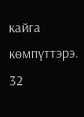кайга көмпүттэрэ.
32